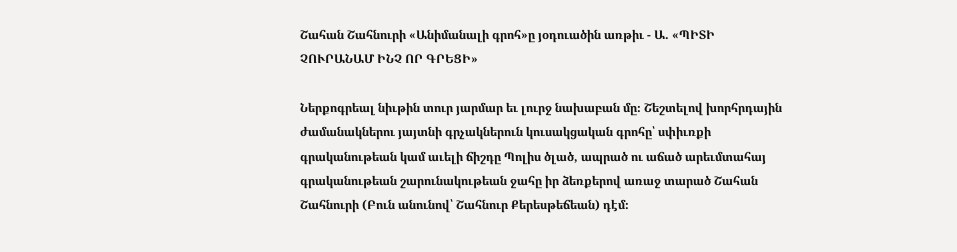Շահան Շահնուրի «Անիմանալի գրոհ»ը յօդուածին առթիւ - Ա. «ՊԻՏԻ ՉՈՒՐԱՆԱՄ ԻՆՉ ՈՐ ԳՐԵՑԻ»

Ներքոգրեալ նիւթին տուր յարմար եւ լուրջ նախաբան մը։ Շեշտելով խորհրդային ժամանակներու յայտնի գրչակներուն կուսակցական գրոհը՝ սփիւռքի գրականութեան կամ աւելի ճիշդը Պոլիս ծլած, ապրած ու աճած արեւմտահայ գրականութեան շարունակութեան ջահը իր ձեռքերով առաջ տարած Շահան Շահնուրի (Բուն անունով՝ Շահնուր Քերեսթեճեան) դէմ։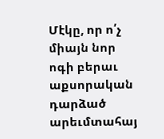Մէկը, որ ո՛չ միայն նոր ոգի բերաւ աքսորական դարձած արեւմտահայ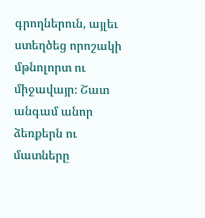գրողներուն, այլեւ ստեղծեց որոշակի մթնոլորտ ու միջավայր։ Շատ անգամ անոր ձեռքերն ու մատները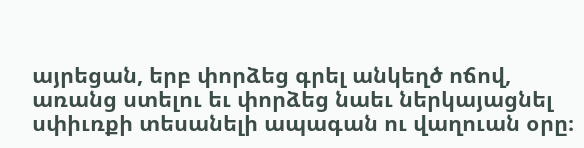այրեցան, երբ փորձեց գրել անկեղծ ոճով, առանց ստելու եւ փորձեց նաեւ ներկայացնել սփիւռքի տեսանելի ապագան ու վաղուան օրը։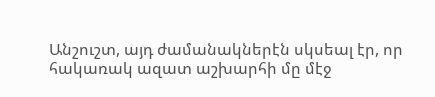Անշուշտ, այդ ժամանակներէն սկսեալ էր, որ հակառակ ազատ աշխարհի մը մէջ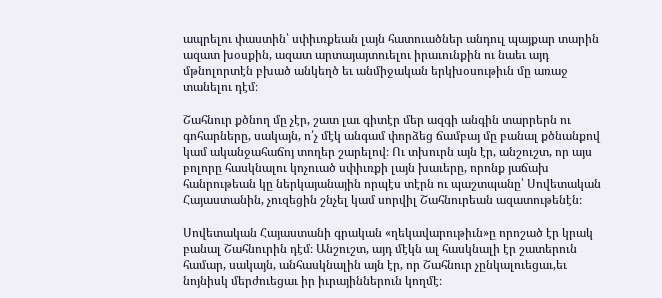ապրելու փաստին՝ սփիւռքեան լայն հատուածներ անդուլ պայքար տարին ազատ խօսքին, ազատ արտայայտուելու իրաւունքին ու նաեւ այդ մթնոլորտէն բխած անկեղծ եւ անմիջական երկխօսութիւն մը առաջ տանելու դէմ։

Շահնուր քծնող մը չէր, շատ լաւ գիտէր մեր ազգի անգին տարրերն ու գոհարները, սակայն, ո՛չ մէկ անգամ փորձեց ճամբայ մը բանալ քծնանքով կամ ականջահաճոյ տողեր շարելով։ Ու տխուրն այն էր, անշուշտ, որ այս բոլորը հասկնալու կոչուած սփիւռքի լայն խաւերը, որոնք յաճախ հանրութեան կը ներկայանային որպէս տէրն ու պաշտպանը՝ Սովետական Հայաստանին, չուզեցին շնչել կամ սորվիլ Շահնուրեան ազատութենէն։

Սովետական Հայաստանի գրական «ղեկավարութիւն»ը որոշած էր կրակ բանալ Շահնուրին դէմ։ Անշուշտ, այդ մէկն ալ հասկնալի էր շատերուն համար, սակայն, անհասկնալին այն էր, որ Շահնուր չընկալուեցաւ,եւ նոյնիսկ մերժուեցաւ իր իւրայիններուն կողմէ։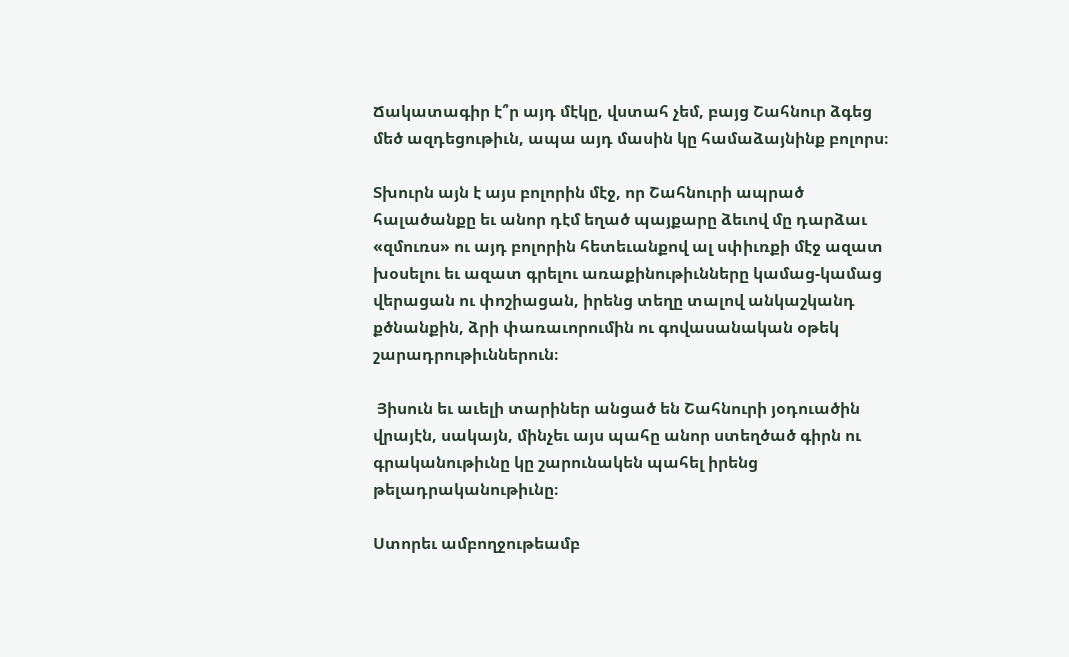Ճակատագիր է՞ր այդ մէկը, վստահ չեմ, բայց Շահնուր ձգեց մեծ ազդեցութիւն, ապա այդ մասին կը համաձայնինք բոլորս։

Տխուրն այն է այս բոլորին մէջ, որ Շահնուրի ապրած հալածանքը եւ անոր դէմ եղած պայքարը ձեւով մը դարձաւ «զմուռս» ու այդ բոլորին հետեւանքով ալ սփիւռքի մէջ ազատ խօսելու եւ ազատ գրելու առաքինութիւնները կամաց-կամաց վերացան ու փոշիացան, իրենց տեղը տալով անկաշկանդ քծնանքին, ձրի փառաւորումին ու գովասանական օթեկ շարադրութիւններուն։

 Յիսուն եւ աւելի տարիներ անցած են Շահնուրի յօդուածին վրայէն, սակայն, մինչեւ այս պահը անոր ստեղծած գիրն ու գրականութիւնը կը շարունակեն պահել իրենց թելադրականութիւնը։

Ստորեւ ամբողջութեամբ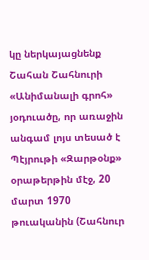կը ներկայացնենք Շահան Շահնուրի «Անիմանալի գրոհ» յօդուածը, որ առաջին անգամ լոյս տեսած է Պէյրութի «Զարթօնք» օրաթերթին մէջ, 20 մարտ 1970 թուականին (Շահնուր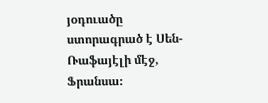յօդուածը ստորագրած է Սեն-Ռաֆայէլի մէջ, Ֆրանսա։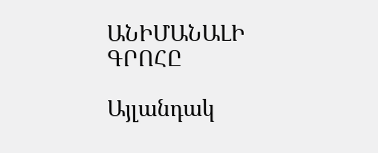ԱՆԻՄԱՆԱԼԻ ԳՐՈՀԸ

Այլանդակ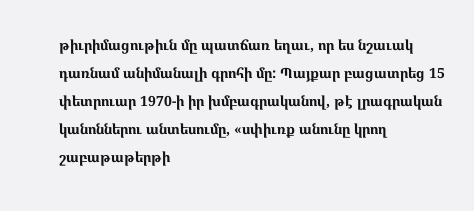թիւրիմացութիւն մը պատճառ եղաւ, որ ես նշաւակ դառնամ անիմանալի գրոհի մը: Պայքար բացատրեց 15 փետրուար 1970-ի իր խմբագրականով, թէ լրագրական կանոններու անտեսումը, «սփիւռք անունը կրող շաբաթաթերթի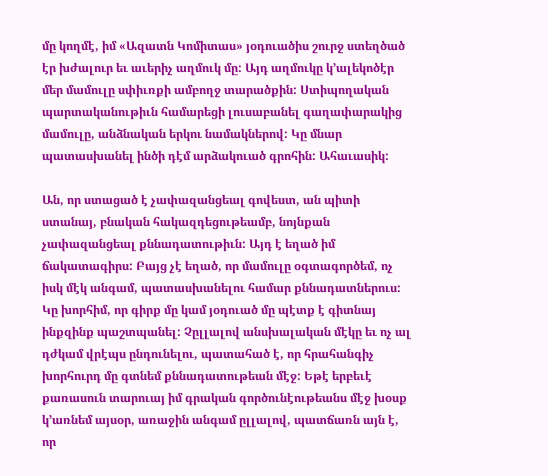մը կողմէ, իմ «Ազատն Կոմիտաս» յօդուածիս շուրջ ստեղծած էր խժալուր եւ աւերիչ աղմուկ մը: Այդ աղմուկը կ՚ալեկոծէր մեր մամուլը սփիւռքի ամբողջ տարածքին: Ստիպողական պարտականութիւն համարեցի լուսաբանել գաղափարակից մամուլը, անձնական երկու նամակներով: Կը մնար պատասխանել ինծի դէմ արձակուած գրոհին: Ահաւասիկ:

Ան, որ ստացած է չափազանցեալ գովեստ, ան պիտի ստանայ, բնական հակազդեցութեամբ, նոյնքան չափազանցեալ քննադատութիւն: Այդ է եղած իմ ճակատագիրս: Բայց չէ եղած, որ մամուլը օգտագործեմ, ոչ իսկ մէկ անգամ, պատասխանելու համար քննադատներուս: Կը խորհիմ, որ գիրք մը կամ յօդուած մը պէտք է գիտնայ ինքզինք պաշտպանել: Չըլլալով անսխալական մէկը եւ ոչ ալ դժկամ վրէպս ընդունելու, պատահած է, որ հրահանգիչ խորհուրդ մը գտնեմ քննադատութեան մէջ: Եթէ երբեւէ քառասուն տարուայ իմ գրական գործունէութեանս մէջ խօսք կ՚առնեմ այսօր, առաջին անգամ ըլլալով, պատճառն այն է, որ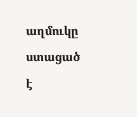աղմուկը ստացած է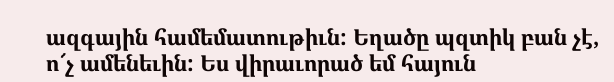ազգային համեմատութիւն: Եղածը պզտիկ բան չէ, ո՜չ ամենեւին: Ես վիրաւորած եմ հայուն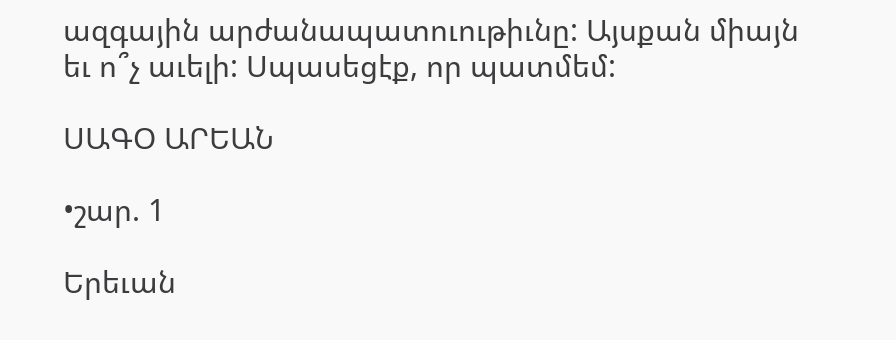ազգային արժանապատուութիւնը: Այսքան միայն եւ ո՞չ աւելի: Սպասեցէք, որ պատմեմ:

ՍԱԳՕ ԱՐԵԱՆ

•շար. 1

Երեւան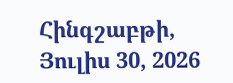Հինգշաբթի, Յուլիս 30, 2026